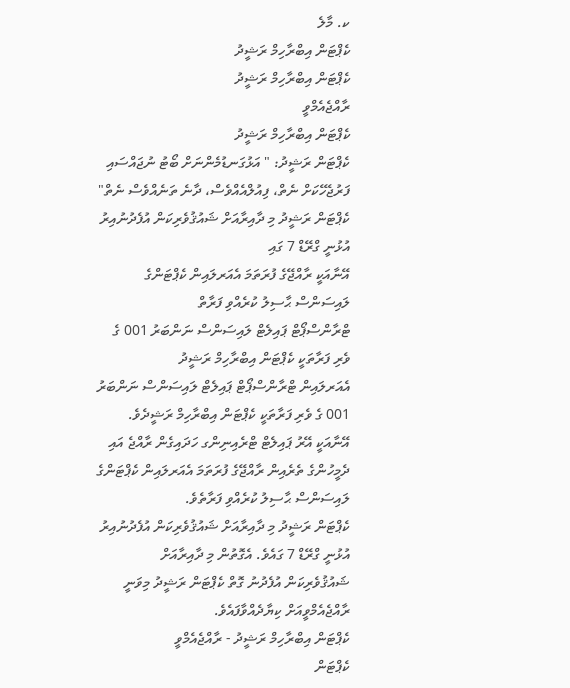ކ. މާލެ
ކެޕްޓަން އިބްރާހިމް ރަޝީދު
ކެޕްޓަން އިބްރާހިމް ރަޝީދު
ރާއްޖެއެމްވީ
ކެޕްޓަން އިބްރާހިމް ރަޝީދު
ކެޕްޓަން ރަޝީދު: " އަޅުގަނޑުމެންނަށް ބޯޓު ނުޖައްސައި ފަރުޖެހޭކަށް ނެތް، ފިއުލްއެއްވެސް، ދާނެ ތަނެއްވެސް ނެތް"
ކެޕްޓަން ރަޝީދު މި ދާއިރާއަށް ޝައުޤުވެރިކަން އުފެދުނުއިރު އުޅުނީ ގްރޭޑް 7 ގައި
އޭނާއަކީ ރާއްޖޭގެ ފުރަތަމަ އެއަރލައިން ކެޕްޓަންގެ ލައިސަންސް ޙާސިލު ކުރެއްވި ފަރާތް
ޓްރާންސްޕޯޓް ޕައިލެޓް ލައިސަންސް ނަންބަރު 001 ގެ ވެރި ފަރާތަކީ ކެޕްޓަން އިބްރާހިމް ރަޝީދު
އެއަރލައިން ޓްރާންސްޕޯޓް ޕައިލެޓް ލައިސަންސް ނަންބަރު 001 ގެ ވެރި ފަރާތަކީ ކެޕްޓަން އިބްރާހިމް ރަޝީދެވެ. އޭނާއަކީ އޭރު ޕައިލެޓް ޓްރެއިނިންގ ހަދައިގެން ރާއްޖެ އައި ދެމީހުންގެ ތެރެއިން ރާއްޖޭގެ ފުރަތަމަ އެއަރލައިން ކެޕްޓަންގެ ލައިސަންސް ޙާސިލު ކުރެއްވި ފަރާތެވެ.
ކެޕްޓަން ރަޝީދު މި ދާއިރާއަށް ޝައުޤުވެރިކަން އުފެދުނުއިރު އުޅުނީ ގްރޭޑް 7 ގައެވެ. އެގޮތުން މި ދާއިރާއަށް ޝައުޤުވެރިކަން އުފެދުނު ގޮތް ކެޕްޓަން ރަޝީދު މިވަނީ ރާއްޖެއެމްވީއަށް ކިޔާދެއްވާފައެވެ.
ކެޕްޓަން އިބްރާހިމް ރަޝީދު - ރާއްޖެއެމްވީ
ކެޕްޓަން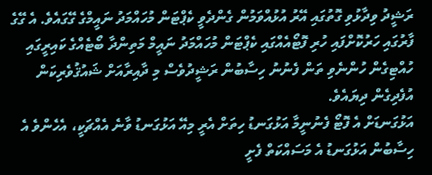ރަޝީދު ވިދާޅުވި ގޮތުގައި އޭރު އުޅުއްވަމުން ގެންދެވީ ކެޕްޓަން މުހައްމަދު ނައީމްގެ ގޭގައެވެ. އެ ގޭގެ ފާރުގައި ހަރުކޮށްފައި ހުރި ފޮޓޯއެއްގައި ކެޕްޓަން މުހައްމަދު ނައީމް މަތިންދާ ބޯޓެއްގެ ކައިރީގައި ހުއްޓިގެން ހުންނެވި ތަން ފެނުނު ހިސާބުން ރަޝީދުވެސް މި ދާއިރާއަށް ޝައުޤުވެރިކަން އުފެދިގެން ދިޔައެވެ.
އަޅުގަނޑަށް އެ ފޮޓޯ ފެނުނީމާ އަޅުގަނޑު ހިތަށް އެރީ މިއޭ އަޅުގަނޑު ވާނެ އެއްޗަކީ، އެހެންވެ އެ ހިސާބުން އަޅުގަނޑު އެ މަސައްކަތް ފެށީ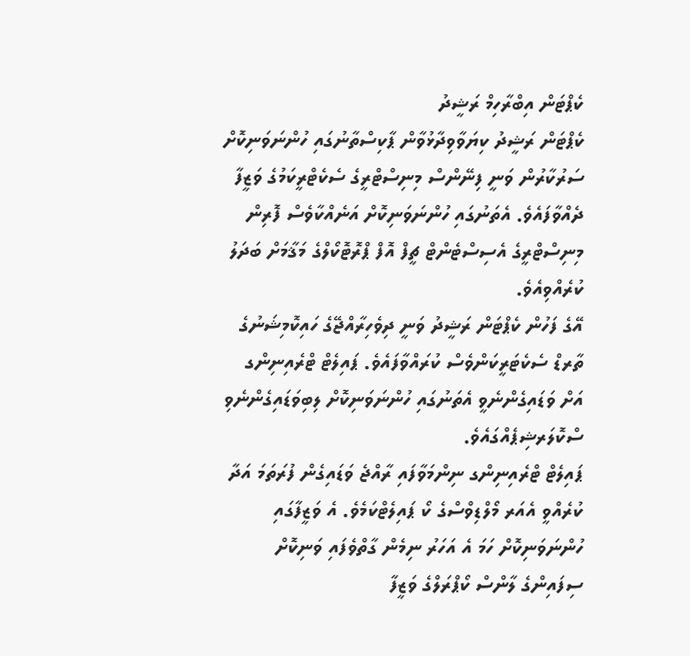ކެޕްޓަން އިބްރާހިމް ރަޝީދު
ކެޕްޓަން ރަޝީދު ކިޔަވާވިދާޅުވާން ޕާކިސްތާނުގައި ހުންނަވަނިކޮށް ސަރުކާރުން ވަނީ ފިނޭންސް މިނިސްޓްރީގެ ސެކެޓްރީކަމުގެ ވަޒީފާ ދެއްވާފައެވެ. އެތަނުގައި ހުންނަވަނިކޮށް އަނެއްކާވެސް ފޮރިން މިނިސްޓްރީގެ އެސިސްޓެންޓް ޗީފް އޮފް ޕްރޮޓޮކޯލްގެ މަޤާމަށް ބަދަލު ކުރެއްވިއެވެ.
އޭގެ ފަހުން ކެޕްޓަން ރަޝީދު ވަނީ ދިވެހިރާއްޖޭގެ ހައިކޮމިޝަނުގެ ތާރޑް ސެކެޓަރީކަންވެސް ކުރައްވާފައެވެ. ޕައިލެޓް ޓްރެއިނިންގ އަށް ވަޑައިގެންނެވީ އެތަނުގައި ހުންނަވަނިކޮށް ލިބިވަޑައިގެންނެވި ސްކޮލަރޝިޕެއްގައެވެ.
ޕައިލެޓް ޓްރެއިނިންގ ނިންމަވާފައި ރާއްޖެ ވަޑައިގެން ފުރަތަމަ އަދާ ކުރެއްވީ އެއަރ މޯލްޑިވްސްގެ ކޯ ޕައިލެޓްކަމެވެ. އެ ވަޒީފާގައި ހުންނަވަނިކޮށް ހަމަ އެ އަހަރު ނިމެން ގާތްވެފައި ވަނިކޮށް ސިފައިންގެ ލާންސް ކޯޕްރަލްގެ ވަޒީފާ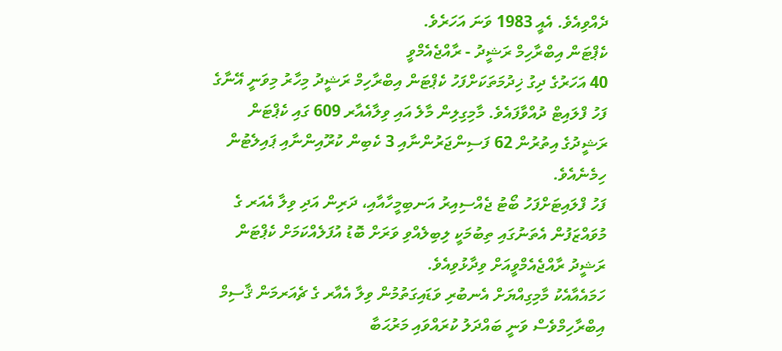ދެއްވިއެވެ. އެއީ 1983 ވަނަ އަހަރެވެ.
ކެޕްޓަން އިބްރާހިމް ރަޝީދު - ރާއްޖެއެމްވީ
40 އަހަރުގެ ދިގު ޚިދުމަތަކަށްފަހު ކެޕްޓަން އިބްރާހިމް ރަޝީދު މިހާރު މިވަނީ އޭނާގެ ފަހު ފްލައިޓް ދުއްވާފައެވެ. މާމިގިލިން މާލެ އައި ވިލާއެއާރ 609 ގައި ކެޕްޓަން ރަޝީދުގެ އިތުރުން 62 ފަސިންޖަރުންނާއި 3 ކެބިން ކުރޫއިންނާއި ޕައިލެޓުން ހިމެނެއެވެ.
ފަހު ފްލައިޓަށްފަހު ބޯޓު ޖެއްސިއިރު އަނބިމީހާއާއި، ދަރިން އަދި ވިލާ އެއަރ ގެ މުވައްޒަފުން އެތަނުގައި ތިބުމަކީ ލިބިލެއްވި ވަރަށް ބޮޑު އުފަލެއްކަމަށް ކެޕްޓަން ރަޝީދު ރާއްޖެއެމްވީއަށް ވިދާޅުވިއެވެ.
ހަމައެއާއެކު މާމިގިއްޔަށް އެނބުރި ވަޑައިގަތުމުން ވިލާ އެއާރ ގެ ޗެއަރމަން ޤާސިމް އިބްރާހިމްވެސް ވަނީ ބައްދަލު ކުރައްވައި މަރުޙަބާ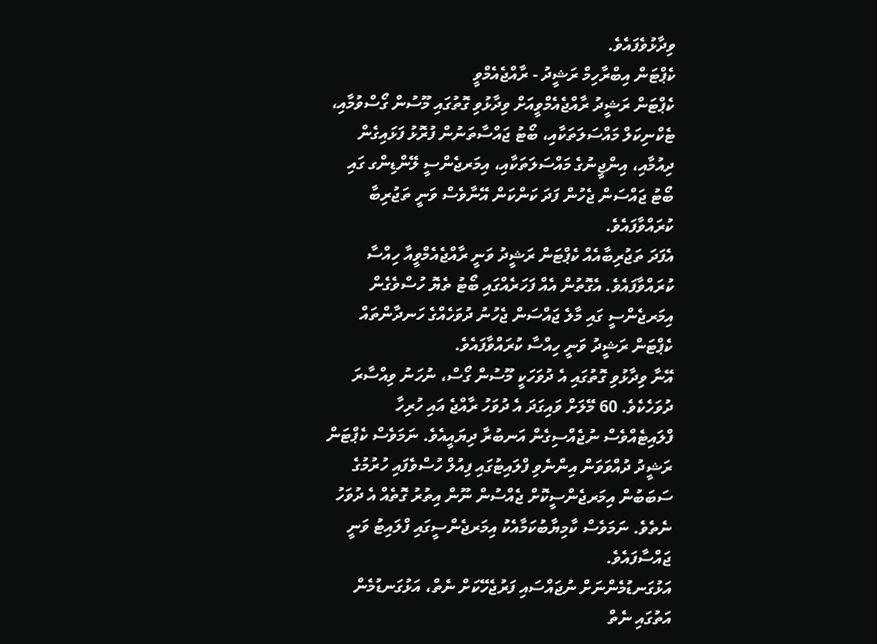ވިދާޅުވެފައެވެ.
ކެޕްޓަން އިބްރާހިމް ރަޝީދު - ރާއްޖެއެމްވީ
ކެޕްޓަން ރަޝީދު ރާއްޖެއެމްވީއަށް ވިދާޅުވި ގޮތުގައި މޫސުން ގޯސްވުމާއި، ޓެކްނިކަލް މައްސަލަތަކާއި، ބޯޓު ޖައްސާތަނުން ފުރޮޅު ފަޅައިގެން ދިއުމާއި، އިންޖީނުގެ މައްސަލަތަކާއި، އިމަރޖެންސީ ލޭންޑިންގ ގައި ބޯޓު ޖައްސަން ޖެހުން ފަދަ ކަންކަން އޭނާވެސް ވަނީ ތަޖުރިބާ ކުރައްވާފައެވެ.
އެފަދަ ތަޖުރިބާއެއް ކެޕްޓަން ރަޝީދު ވަނީ ރާއްޖެއެމްވީއާ ހިއްސާ ކުރައްވާފައެވެ. އެގޮތުން އެއް ފަހަރެއްގައި ބޯޓު ތެޔޮ ހުސްވެގެން އިމަރޖެންސީ ގައި މާލެ ޖައްސަން ޖެހުނު ދުވަހެއްގެ ހަނދާންތައް ކެޕްޓަން ރަޝީދު ވަނީ ހިއްސާ ކުރައްވާފައެވެ.
އޭނާ ވިދާޅުވި ގޮތުގައި އެ ދުވަހަކީ މޫސުން ގޯސް، ނުހަނު ވިއްސާރަ ދުވަހެކެވެ. 60 މޭލަށް ވައިގަދަ އެ ދުވަހު ރާއްޖެ އައި ހުރިހާ ފްލައިޓެއްވެސް ނުޖެއްސިގެން އަނބުރާ ދިޔައީއެވެ. ނަމަވެސް ކެޕްޓަން ރަޝީދު ދުއްވަވަން އިންނެވި ފްލައިޓުގައި ފިއުލް ހުސްވެފައި ހުރުމުގެ ސަބަބުން އިމަރޖެންސީކޮށް ޖެއްސުން ނޫން އިތުރު ގޮތެއް އެ ދުވަހު ނެތެވެ. ނަމަވެސް ކާމިޔާބުކަމާއެކު އިމަރޖެންސީގައި ފްލައިޓު ވަނީ ޖައްސާފައެވެ.
އަޅުގަނޑުމެންނަށް ނުޖައްސައި ފަރުޖެހޭކަށް ނެތް، އަޅުގަނޑުމެން އަތުގައި ނެތް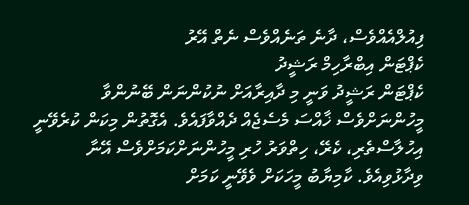ފިއުލްއެއްވެސް، ދާނެ ތަނެއްވެސް ނެތް އޭރު
ކެޕްޓަން އިބްރާހިމް ރަޝީދު
ކެޕްޓަން ރަޝީދު ވަނީ މި ދާއިރާއަށް ނުކުންނަން ބޭނުންވާ މީހުންނަށްވެސް ޚާއްސަ މެސެޖެއް ދެއްވާފައެވެ. އެގޮތުން މިކަން ކުރެވޭނީ އިހުލާސްތެރި، ކެރޭ، ހިތްވަރު ހުރި މީހުންނަށްކަމަށްވެސް އޭނާ ވިދާޅުވިއެވެ. ކާމިޔާބު މީހަކަށް ވެވޭނީ ކަމަށް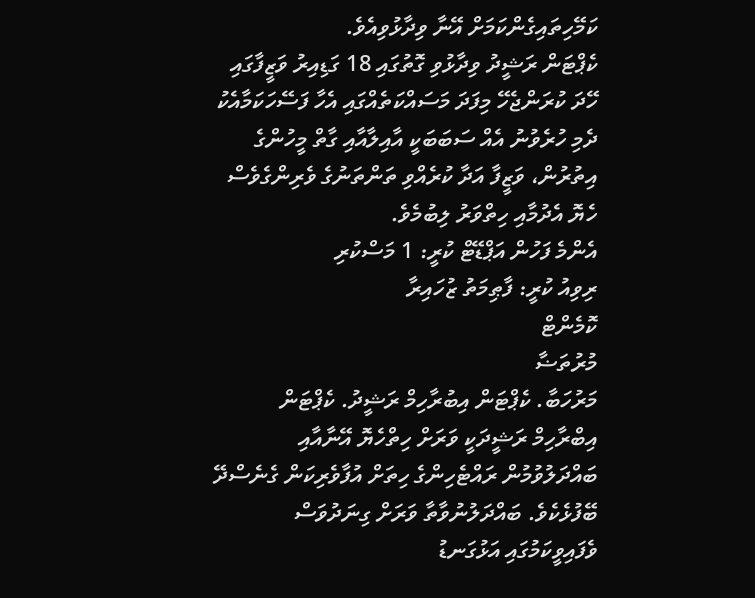ކަމޭހިތައިގެންކަމަށް އޭނާ ވިދާޅުވިއެވެ.
ކެޕްޓަން ރަޝީދު ވިދާޅުވި ގޮތުގައި 18 ގަޑިއިރު ވަޒީފާގައި ހޭދަ ކުރަންޖެހޭ މިފަދަ މަސައްކަތެއްގައި އެހާ ފަސޭހަކަމާއެކު ދެމި ހުރެވުނު އެއް ސަބަބަކީ އާއިލާއާއި ގާތް މީހުންގެ އިތުރުން، ވަޒީފާ އަދާ ކުރެއްވި ތަންތަނުގެ ވެރިންގެވެސް ހެޔޮ އެދުމާއި ހިތްވަރު ލިބުމެވެ.
އެންމެ ފަހުން އަޕްޑޭޓް ކުރީ: 1 މަސްކުރި
ރިވިއު ކުރީ: ފާޠިމަތު ޒުހައިރާ
ކޮމެންޓް
މުރުތަޟާ
މަރުހަބާ. ކެޕްޓަން އިބުރާހިމް ރަޝީދު. ކެޕްޓަން އިބްރާހިމް ރަޝީދަކީ ވަރަށް ހިތްހެޔޮ އޭނާއާއި ބައްދަލުވުމުން ރައްޓެހިންގެ ހިތަށް އުފާވެރިކަން ގެނެސްދޭ ބޭފުޅެކެވެ. ބައްދަލުނުވާތާ ވަރަށް ގިނަދުވަސް ވެފައިވީކަމުގައި އަޅުގަނޑު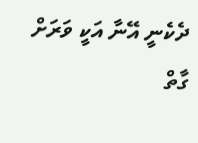ދެކެނީ އޭނާ އަކީ ވަރަށް ގާތް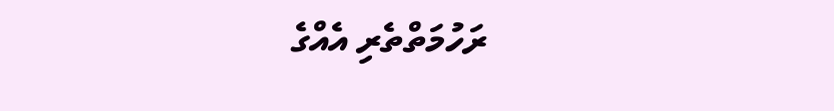ރަހުމަތްތެރި އެއްގެ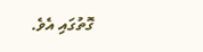ގޮތުގައި އެވެ.